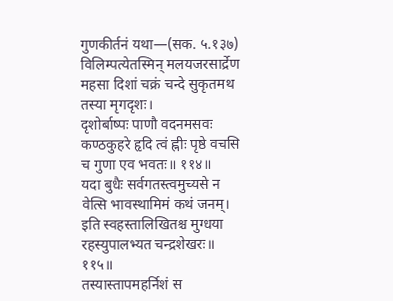गुणकीर्तनं यथा—(सक. ५.१३७)
विलिम्पत्येतस्मिन् मलयजरसार्द्रेण महसा दिशां चक्रं चन्दे सुकृतमथ तस्या मृगदृशः।
दृशोर्बाष्पः पाणौ वदनमसवः कण्ठकुहरे हृदि त्वं ह्नीः पृष्ठे वचसि च गुणा एव भवतः॥ ११४॥
यदा बुधैः सर्वगतस्त्वमुच्यसे न वेत्सि भावस्थामिमं कथं जनम्।
इति स्वहस्तालिखितश्च मुग्धया रहस्युपालभ्यत चन्द्रशेखरः॥ ११५॥
तस्यास्तापमहर्निशं स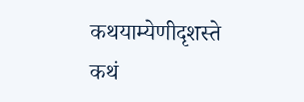कथयाम्येणीदृशस्ते कथं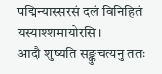पद्मिन्यास्सरसं दलं विनिहितं यस्याश्शमायोरसि।
आदौ शुष्यति सङ्कुचत्यनु ततः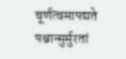चूर्णत्वमापद्यते पश्चान्मुर्मुरतां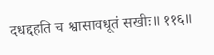दधद्दहति च श्वासावधूतं सखीः॥ ११६॥